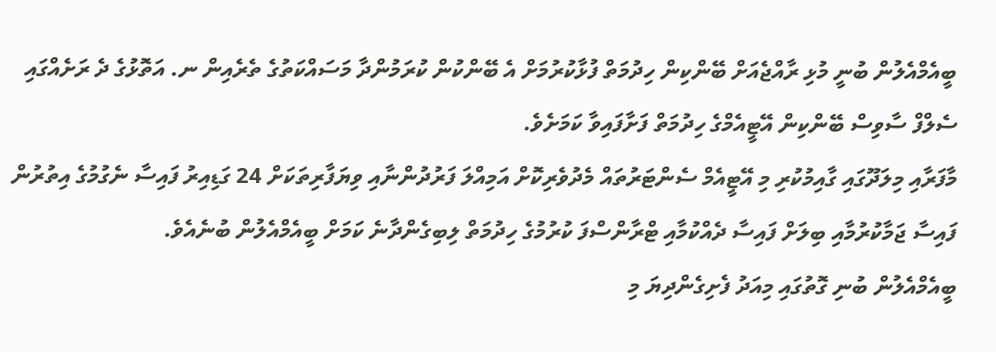ބީއެމްއެލުން ބުނީ މުޅި ރާއްޖެއަށް ބޭންކިން ހިދުމަތް ފުޅާކުރުމަށް އެ ބޭންކުން ކުރަމުންދާ މަސައްކަތުގެ ތެރެއިން ނ. އަތޮޅުގެ ދެ ރަށެއްގައި ސެލްފް ސާވިސް ބޭންކިން އޭޓީއެމްގެ ހިދުމަތް ފަށާފައިވާ ކަމަށެވެ.
މާފަރާއި މިލަދޫގައި ގާއިމުކުރި މި އޭޓީއެމް ސެންޓަރުތައް މެދުވެރިކޮށް އަމިއްލަ ފަރުދުންނާއި ވިޔަފާރިތަކަށް 24 ގަޑިއިރު ފައިސާ ނެގުމުގެ އިތުރުން ފައިސާ ޖަމާކުރުމާއި ބިލަށް ފައިސާ ދެއްކުމާއި ޓްރާންސްފަ ކުރުމުގެ ހިދުމަތް ލިބިގެންދާނެ ކަމަށް ބީއެމްއެލުން ބުނެއެވެ.
ބީއެމްއެލުން ބުނި ގޮތުގައި މިއަދު ފެށިގެންދިޔަ މި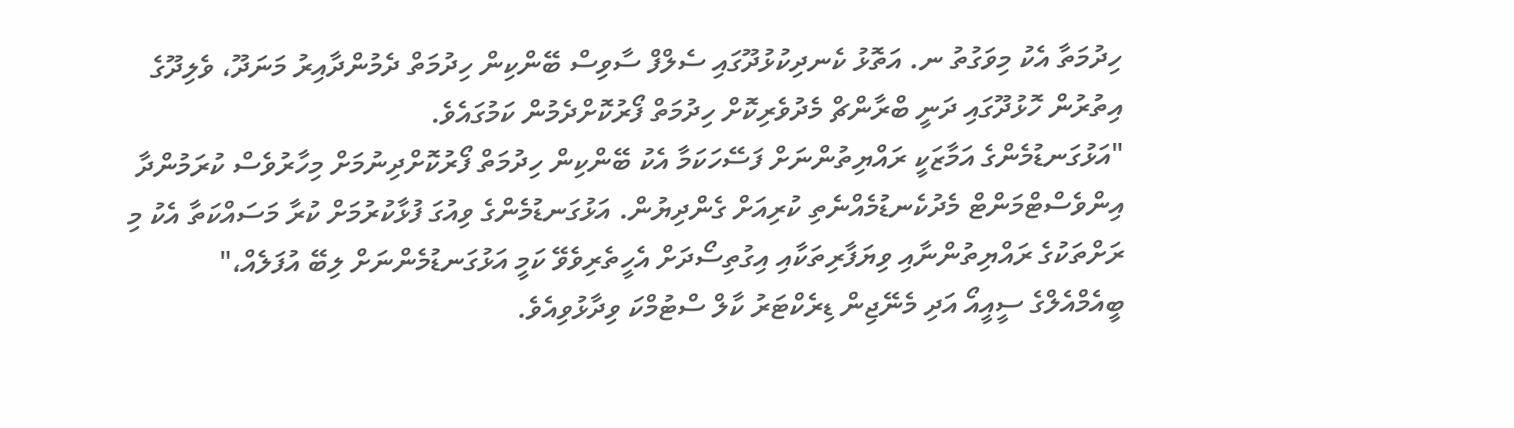ހިދުމަތާ އެކު މިވަގުތު ނ. އަތޮޅު ކެނދިކުޅުދޫގައި ސެލްފް ސާވިސް ބޭންކިން ހިދުމަތް ދެމުންދާއިރު މަނަދޫ، ވެލިދޫގެ އިތުރުން ހޮޅުދޫގައި ދަނީ ބްރާންޗް މެދުވެރިކޮށް ހިދުމަތް ފޯރުކޮށްދެމުން ކަމުގައެވެ.
"އަޅުގަނޑުމެންގެ އަމާޒަކީ ރައްޔިތުންނަށް ފަސޭހަކަމާ އެކު ބޭންކިން ހިދުމަތް ފޯރުކޮށްދިނުމަށް މިހާރުވެސް ކުރަމުންދާ އިންވެސްޓްމަންޓް މެދުކެނޑުމެއްނެތި ކުރިއަށް ގެންދިޔުން. އަޅުގަނޑުމެންގެ ވިއުގަ ފުޅާކުރުމަށް ކުރާ މަސައްކަތާ އެކު މި ރަށްތަކުގެ ރައްޔިތުންނާއި ވިޔަފާރިތަކާއި އިގުތިސޯދަށް އެހީތެރިވެވޭ ކަމީ އަޅުގަނޑުމެންނަށް ލިބޭ އުފަލެއް،" ބީއެމްއެލްގެ ސީއީއޯ އަދި މެނޭޖިން ޑިރެކްޓަރު ކާލް ސްޓުމްކަ ވިދާޅުވިއެވެ.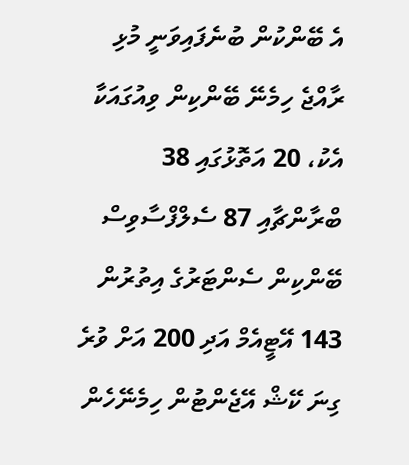އެ ބޭންކުން ބުނެފައިވަނީ މުޅި ރާއްޖެ ހިމެނޭ ބޭންކިން ވިއުގައަކާ އެކު، 20 އަތޮޅުގައި 38 ބްރާންޗާއި 87 ސެލްފްސާވިސް ބޭންކިން ސެންޓަރުގެ އިތުރުން 143 އޭޓީއެމް އަދި 200 އަށް ވުރެ ގިނަ ކޭޝް އޭޖެންޓުން ހިމެނޭހެން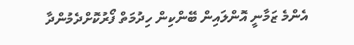އެންމެ ޒަމާނީ އޮންލައިން ބޭންކިން ހިދުމަތް ފޯރުކޮށްދެމުންދާ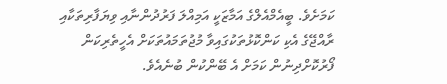ކަމަށެވެ. ބީއެމްއެލްގެ އަމާޒަކީ އަމިއްލަ ފަރުދުންނާއި ވިޔަފާރިތަކާއި ރާއްޖޭގެ އެކި ކަންކޮޅުތަކުގައިވާ މުޖުތަމައުތަކަށް އެހީތެރިކަން ފޯރުކޮށްދިނުން ކަމަށް އެ ބޭންކުން ބުނެއެވެ.